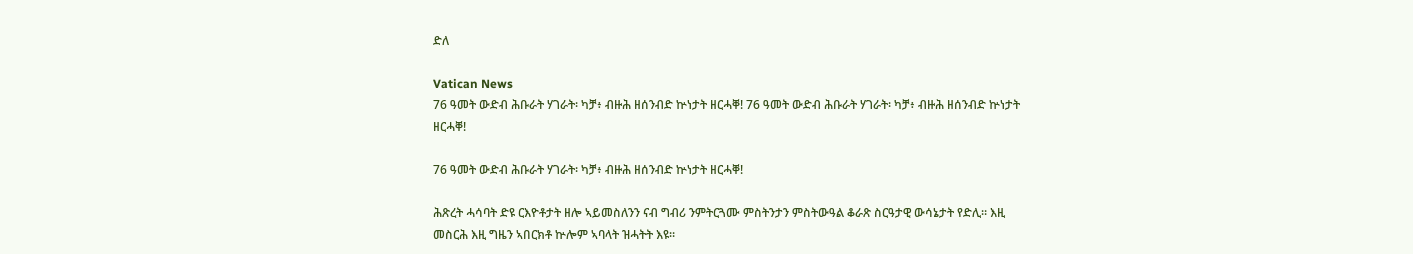ድለ

Vatican News
76 ዓመት ውድብ ሕቡራት ሃገራት፡ ካቻ፥ ብዙሕ ዘሰንብድ ኵነታት ዘርሓቐ! 76 ዓመት ውድብ ሕቡራት ሃገራት፡ ካቻ፥ ብዙሕ ዘሰንብድ ኵነታት ዘርሓቐ!

76 ዓመት ውድብ ሕቡራት ሃገራት፡ ካቻ፥ ብዙሕ ዘሰንብድ ኵነታት ዘርሓቐ!

ሕጽረት ሓሳባት ድዩ ርእዮቶታት ዘሎ ኣይመስለንን ናብ ግብሪ ንምትርጓሙ ምስትንታን ምስትውዓል ቆራጽ ስርዓታዊ ውሳኔታት የድሊ። እዚ መስርሕ እዚ ግዜን ኣበርክቶ ኵሎም ኣባላት ዝሓትት እዩ።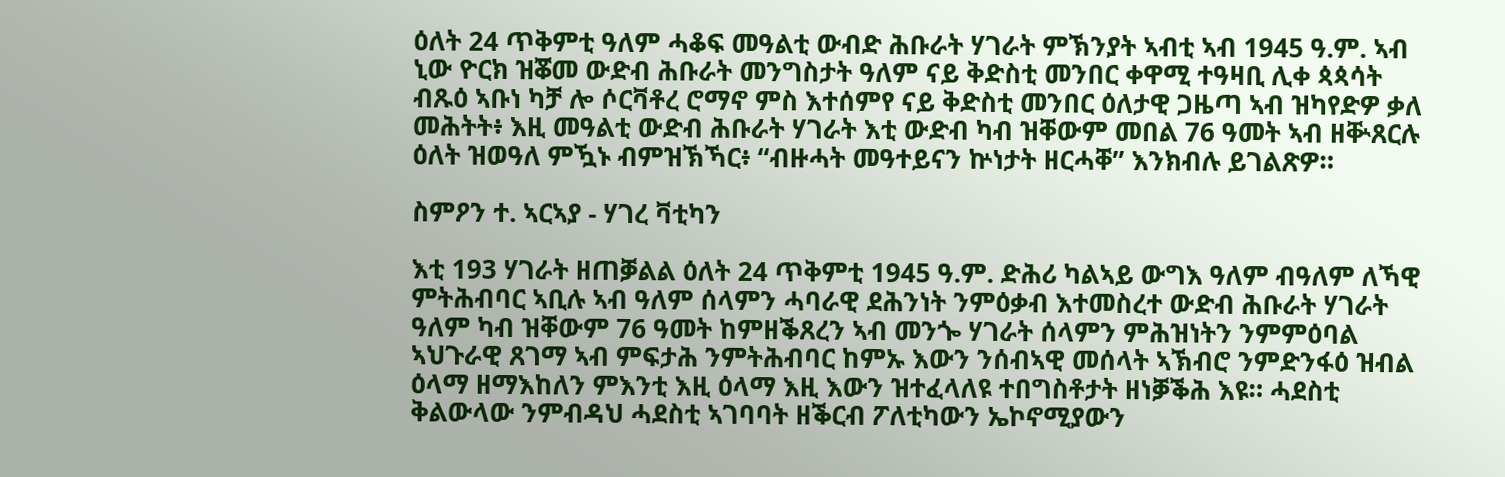ዕለት 24 ጥቅምቲ ዓለም ሓቆፍ መዓልቲ ውብድ ሕቡራት ሃገራት ምኽንያት ኣብቲ ኣብ 1945 ዓ.ም. ኣብ ኒው ዮርክ ዝቖመ ውድብ ሕቡራት መንግስታት ዓለም ናይ ቅድስቲ መንበር ቀዋሚ ተዓዛቢ ሊቀ ጳጳሳት ብጹዕ ኣቡነ ካቻ ሎ ሶርቫቶረ ሮማኖ ምስ እተሰምየ ናይ ቅድስቲ መንበር ዕለታዊ ጋዜጣ ኣብ ዝካየድዎ ቃለ መሕትት፥ እዚ መዓልቲ ውድብ ሕቡራት ሃገራት እቲ ውድብ ካብ ዝቐውም መበል 76 ዓመት ኣብ ዘቝጸርሉ ዕለት ዝወዓለ ምዃኑ ብምዝኽኻር፥ “ብዙሓት መዓተይናን ኵነታት ዘርሓቐ” እንክብሉ ይገልጽዎ።

ስምዖን ተ. ኣርኣያ - ሃገረ ቫቲካን

እቲ 193 ሃገራት ዘጠቓልል ዕለት 24 ጥቅምቲ 1945 ዓ.ም. ድሕሪ ካልኣይ ውግእ ዓለም ብዓለም ለኻዊ ምትሕብባር ኣቢሉ ኣብ ዓለም ሰላምን ሓባራዊ ደሕንነት ንምዕቃብ እተመስረተ ውድብ ሕቡራት ሃገራት ዓለም ካብ ዝቐውም 76 ዓመት ከምዘቕጸረን ኣብ መንጐ ሃገራት ሰላምን ምሕዝነትን ንምምዕባል ኣህጉራዊ ጸገማ ኣብ ምፍታሕ ንምትሕብባር ከምኡ እውን ንሰብኣዊ መሰላት ኣኽብሮ ንምድንፋዕ ዝብል ዕላማ ዘማእከለን ምእንቲ እዚ ዕላማ እዚ እውን ዝተፈላለዩ ተበግስቶታት ዘነቓቕሕ እዩ። ሓደስቲ ቅልውላው ንምብዳህ ሓደስቲ ኣገባባት ዘቕርብ ፖለቲካውን ኤኮኖሚያውን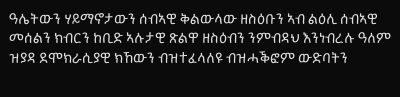ዓሌትውን ሃይማኖታውን ሰብኣዊ ቅልውላው ዘስዕቡን ኣብ ልዕሊ ሰብኣዊ መሰልን ክብርን ከቢድ ኣሉታዊ ጽልዋ ዘስዕብን ንምብዳህ እንነብረሉ ዓለም ዝያዳ ደሞክራሲያዊ ክኸውን ብዝተፈላለዩ ብዝሓቕፎም ውድባትን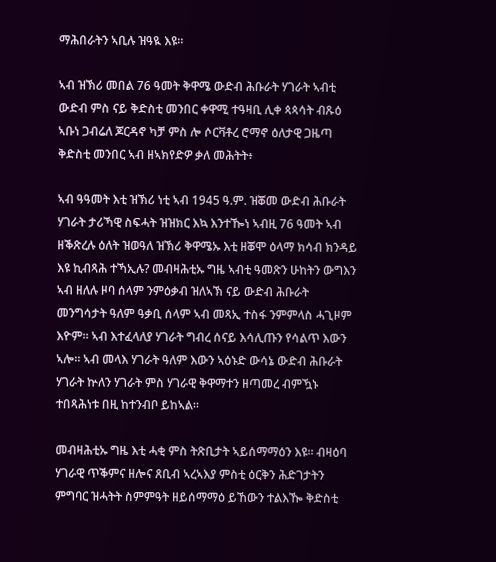ማሕበራትን ኣቢሉ ዝዓዪ እዩ።

ኣብ ዝኽሪ መበል 76 ዓመት ቅዋሜ ውድብ ሕቡራት ሃገራት ኣብቲ ውድብ ምስ ናይ ቅድስቲ መንበር ቀዋሚ ተዓዛቢ ሊቀ ጳጳሳት ብጹዕ ኣቡነ ጋብሬለ ጆርዳኖ ካቻ ምስ ሎ ሶርቫቶረ ሮማኖ ዕለታዊ ጋዜጣ ቅድስቲ መንበር ኣብ ዘኣክየድዎ ቃለ መሕትት፥

ኣብ ዓዓመት እቲ ዝኽሪ ነቲ ኣብ 1945 ዓ.ም. ዝቖመ ውድብ ሕቡራት ሃገራት ታሪኻዊ ስፍሓት ዝዝክር እኳ እንተዀነ ኣብዚ 76 ዓመት ኣብ ዘቕጽረሉ ዕለት ዝወዓለ ዝኽሪ ቅዋሜኡ እቲ ዘቖሞ ዕላማ ክሳብ ክንዳይ እዩ ኪብጻሕ ተኻኢሉ? መብዛሕቲኡ ግዜ ኣብቲ ዓመጽን ሁከትን ውግእን ኣብ ዘለሉ ዞባ ሰላም ንምዕቃብ ዝለኣኽ ናይ ውድብ ሕቡራት መንግሳታት ዓለም ዓቃቢ ሰላም ኣብ መጻኢ ተስፋ ንምምላስ ሓጊዞም እዮም። ኣብ እተፈላለያ ሃገራት ግብረ ሰናይ እሳሊጡን የሳልጥ እውን ኣሎ። ኣብ መላእ ሃገራት ዓለም እውን ኣዕኑድ ውሳኔ ውድብ ሕቡራት ሃገራት ኵለን ሃገራት ምስ ሃገራዊ ቅዋማተን ዘጣመረ ብምዃኑ ተበጻሕነቱ በዚ ከተንብቦ ይከኣል።

መብዛሕቲኡ ግዜ እቲ ሓቂ ምስ ትጽቢታት ኣይሰማማዕን እዩ። ብዛዕባ ሃገራዊ ጥቕምና ዘሎና ጸቢብ ኣረኣእያ ምስቲ ዕርቅን ሕድገታትን ምግባር ዝሓትት ስምምዓት ዘይሰማማዕ ይኸውን ተልእዀ ቅድስቲ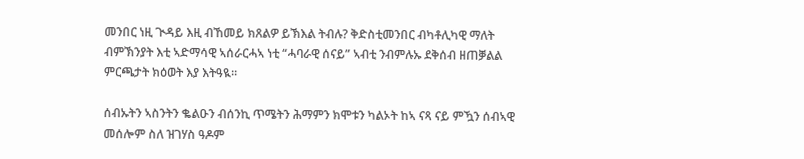መንበር ነዚ ጒዳይ እዚ ብኸመይ ክጸልዎ ይኽእል ትብሉ? ቅድስቲመንበር ብካቶሊካዊ ማለት ብምኽንያት እቲ ኣድማሳዊ ኣሰራርሓኣ ነቲ “ሓባራዊ ሰናይ” ኣብቲ ንብምሉኡ ደቅሰብ ዘጠቓልል ምርጫታት ክዕወት እያ እትዓዪ።

ሰብኡትን ኣስንትን ቈልዑን ብሰንኪ ጥሜትን ሕማምን ክሞቱን ካልኦት ከኣ ናጻ ናይ ምዃን ሰብኣዊ መሰሎም ስለ ዝገሃስ ዓዶም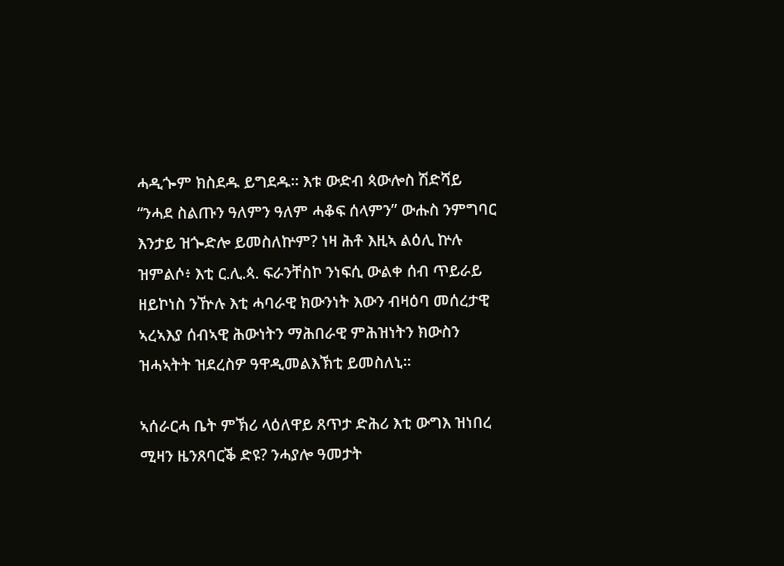ሓዲጐም ክስደዱ ይግደዱ። እቱ ውድብ ጳውሎስ ሽድሻይ “ንሓደ ስልጡን ዓለምን ዓለም ሓቆፍ ሰላምን” ውሑስ ንምግባር እንታይ ዝጐድሎ ይመስለኵም? ነዛ ሕቶ እዚኣ ልዕሊ ኵሉ ዝምልሶ፥ እቲ ር.ሊ.ጳ. ፍራንቸስኮ ንነፍሲ ውልቀ ሰብ ጥይራይ ዘይኮነስ ንዅሉ እቲ ሓባራዊ ክውንነት እውን ብዛዕባ መሰረታዊ ኣረኣእያ ሰብኣዊ ሕውነትን ማሕበራዊ ምሕዝነትን ክውስን ዝሓኣትት ዝደረስዎ ዓዋዲመልእኽቲ ይመስለኒ።

ኣሰራርሓ ቤት ምኽሪ ላዕለዋይ ጸጥታ ድሕሪ እቲ ውግእ ዝነበረ ሚዛን ዜንጸባርቕ ድዩ? ንሓያሎ ዓመታት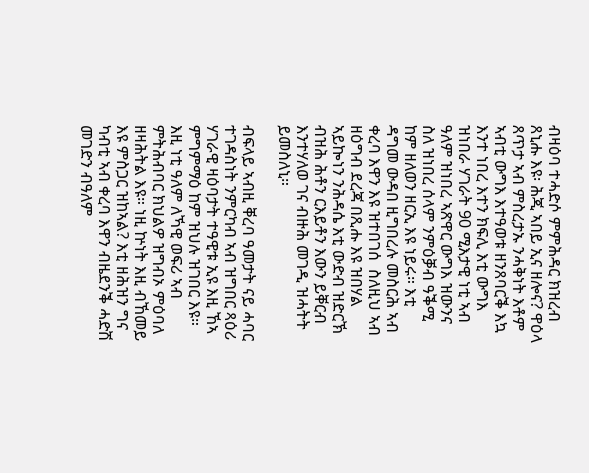ብዛዕባ ተሓድሶ ምምሕዳር ክዝረብ ጸኒሑ እዩ፡ ሕጂ ኣበይ ኢና ዘሎና? ዋዕላ ጸጥታ ኣብ ምስረታኡ ንሓቅነት እቶም ኣብቲ ውግእ እተዓወቱ ዘንጸባርቕ እኳ እንተ ነበረ እተን ክፍሊ እቲ ውግእ ዝነበራ ሃገራት 90 ሚእታዊ ነቲ ኣብ ዓለም ዝነበረ ኣጽዋር ውግእ ዝውንና ስለ ዝነበረ ሰላም ንምዕቓብ ዓቕሚ ከም ዘለወን ዘርኢ እዩ ነይሩ። እቲ ዳግመ ውዳበ ዚግበረሉ መስርሕ ኣብ ቀረባ እዋን እዩ ዝተበገሰ  ስለዚህ ኣብ ዘዕግብ ደረጃ በጺሑ እዩ ዝበሃል ኣይኰነን ንሕዳሴ እቲ ውድብ ዝድርኽ ብዝሕ ሕቶን ርእይቶን እውን ይቐርብ እንተሃለወ ገና ብዙሕ መገዲ ዝሓትት ይመስለኒ።

ብፍላይ ኣብዚ ቐረባ ዓመታት ናይ ሓባር ተገዳስነት ንምርካብ ኣብ ዝግበር ጻዕሪ ሃገራዊ ዛዕባታት ተዓዊቱ ኢዩ እዚ ኸኣ ምግምማዕ ከም ዝህሉ ዝገበር እዩ። እዚ ነቲ ዓለም ለኻዊ ወፍሪ ኣብ ምትሕብባር ክህልዎ ዝግብኦ ምዕባለ ዘዛሕትል እዩ። ነዚ ኵነት እዚ ብኸመይ እዩ ምስጋር ዝከኣል? እቲ ዘሕዝን ግና ካብቲ ኣብ ቀረባ እዋን ብዜደንቕ ሓድሽ መገድን ብዓለም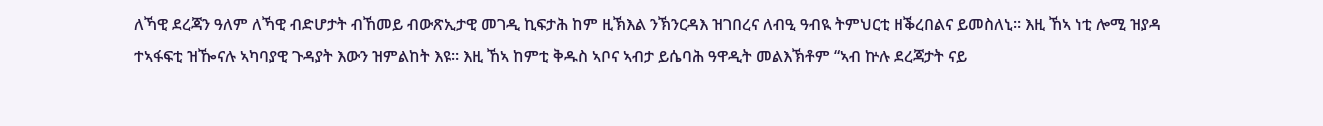ለኻዊ ደረጃን ዓለም ለኻዊ ብድሆታት ብኸመይ ብውጽኢታዊ መገዲ ኪፍታሕ ከም ዚኽእል ንኽንርዳእ ዝገበረና ለብዒ ዓብዪ ትምህርቲ ዘቕረበልና ይመስለኒ። እዚ ኸኣ ነቲ ሎሚ ዝያዳ ተኣፋፍቲ ዝዀናሉ ኣካባያዊ ጉዳያት እውን ዝምልከት እዩ። እዚ ኸኣ ከምቲ ቅዱስ ኣቦና ኣብታ ይሴባሕ ዓዋዲት መልእኽቶም “ኣብ ኵሉ ደረጃታት ናይ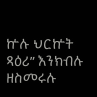ኵሉ ህርኵት ጻዕሪ” እንክብሉ ዘስመሩሉ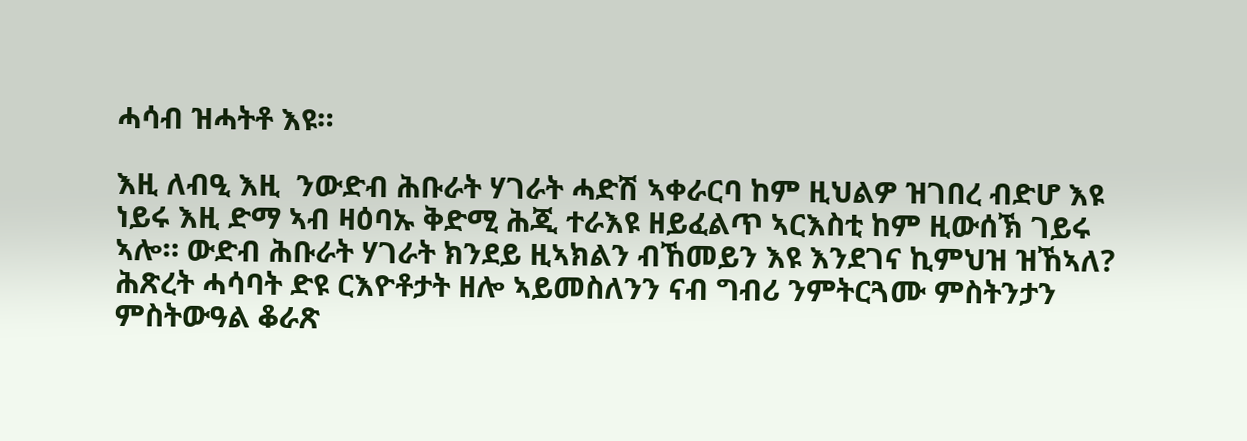ሓሳብ ዝሓትቶ እዩ።

እዚ ለብዒ እዚ  ንውድብ ሕቡራት ሃገራት ሓድሽ ኣቀራርባ ከም ዚህልዎ ዝገበረ ብድሆ እዩ ነይሩ እዚ ድማ ኣብ ዛዕባኡ ቅድሚ ሕጂ ተራእዩ ዘይፈልጥ ኣርእስቲ ከም ዚውሰኽ ገይሩ ኣሎ። ውድብ ሕቡራት ሃገራት ክንደይ ዚኣክልን ብኸመይን እዩ እንደገና ኪምህዝ ዝኸኣለ? ሕጽረት ሓሳባት ድዩ ርእዮቶታት ዘሎ ኣይመስለንን ናብ ግብሪ ንምትርጓሙ ምስትንታን ምስትውዓል ቆራጽ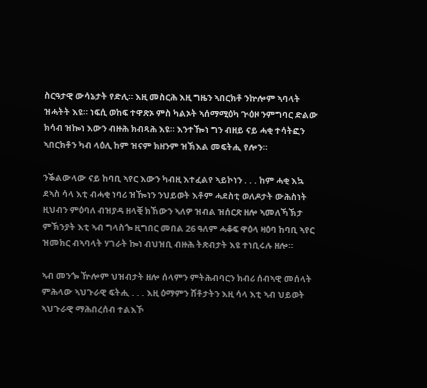ስርዓታዊ ውሳኔታት የድሊ። እዚ መስርሕ እዚ ግዜን ኣበርክቶ ንኵሎም ኣባላት ዝሓትት እዩ። ነፍሲ ወከፍ ተዋጽኦ ምስ ካልኦት ኣሰማሚዕካ ጒዕዞ ንምግባር ድልው ክሳብ ዝኰነ እውን ብዙሕ ክብጻሕ እዩ። እንተዀነ ግን ብዘይ ናይ ሓቂ ተሳትፎን ኣበርክቶን ካብ ላዕሊ ከም ዝናም ክዘንም ዝኽእል መፍትሒ የሎን።

ንቕልውላው ናይ ከባቢ ኣየር እውን ካብዚ እተፈልየ ኣይኮነን . . . ከም ሓቂ እኳ ደኣስ ሳላ እቲ ብሓቂ ነባሪ ዝዀነን ንህይወት እቶም ሓደስቲ ወለዶታት ውሕስነት ዚህብን ምዕባለ ብዝያዳ ዘላቒ ክኸውን ኣለዎ ዝብል ዝሰርጽ ዘሎ ኣመለኻኽታ ምኽንያት እቲ ኣብ ግላስጐ ዚግበር መበል 26 ዓለም ሓቆፍ ዋዕላ ዛዕባ ከባቢ ኣየር ዝመክር ብኣባላት ሃገራት ኰነ ብህዝቢ ብዙሕ ትጽብታት እዩ ተነቢሩሉ ዘሎ።

ኣብ መንጐ ዅሎም ህዝብታት ዘሎ ሰላምን ምትሕብባርን ክብሪ ሰብኣዊ መሰላት ምሕላው ኣህጉራዊ ፍትሒ . . . እዚ ዕማምን ሸቶታትን እዚ ሳላ እቲ ኣብ ህይወት ኣህጉራዊ ማሕበረሰብ ተልእኾ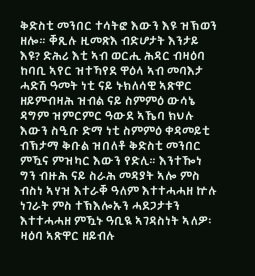ቅድስቲ መንበር ተሳትፎ እውን እዩ ዝኽወን ዘሎ። ቐጺሉ ዚመጽእ ብድሆታት እንታይ እዩ? ድሕሪ እቲ ኣብ ወርሒ ሕዳር ብዛዕባ ከባቢ ኣየር ዝተኻየደ ዋዕላ ኣብ መባእታ ሓድሽ ዓመት ነቲ ናይ ኑክለሳዊ ኣጽዋር ዘይምብዛሕ ዝብል ናይ ስምምዕ ውሳኔ ዳግም ዝምርምር ዓውደ ኣኼባ ክህሉ እውን ስዒቡ ድማ ነቲ ስምምዕ ቀዳመይቲ ብኽታማ ቅቡል ዝበለቶ ቅድስቲ መንበር ምዃና ምዝካር እውን የድሊ። እንተዀነ ግን ብዙሕ ናይ ስራሕ መዳያት ኣሎ ምስ ብስነ ኣሃዝ እተራቐ ዓለም እተተሓሓዘ ኵሉ ነገራት ምስ ተኽእሎኡን ሓደጋታቱን እተተሓሓዘ ምዃኑ ዓቢዪ ኣገዳስነት ኣለዎ፡ ዛዕባ ኣጽዋር ዘይብሉ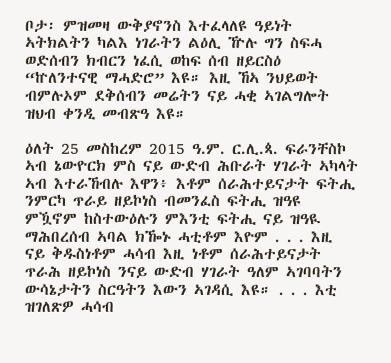ቦታ፡ ምዝመዛ ውቅያኖንስ እተፈላለዩ ዓይነት ኣትክልትን ካልእ ነገራትን ልዕሊ ዅሉ ግን ስፍሓ ወድሰብን ክብርን ነፈሲ ወከፍ ሰብ ዘይርስዕ “ኵለንተናዊ ማሓድሮ” እዩ። እዚ ኸኣ ንህይወት ብምሉኦም ደቅሰብን መሬትን ናይ ሓቂ ኣገልግሎት ዝህብ ቀንዲ መብጽዓ እዩ።

ዕለት 25 መስከረም 2015 ዓ.ም. ር.ሊ.ጳ. ፍራንቸስኮ ኣብ ኔውዮርክ ምስ ናይ ውድብ ሕቡራት ሃገራት ኣካላት ኣብ እተራኸብሉ እዋን፥ እቶም ሰራሕተይናታት ፍትሒ ንምርካ ጥራይ ዘይኮነስ ብመንፈስ ፍትሒ ዝዓዩ ምዃኖም ከስተውዕሉን ምእንቲ ፍትሒ ናይ ዝዓዪ ማሕበረሰብ ኣባል ክዀኑ ሓቲቶም እዮም . . . እዚ ናይ ቅዱስነቶም ሓሳብ እዚ ነቶም ሰራሕተይናታት ጥራሕ ዘይኮነስ ንናይ ውድብ ሃገራት ዓለም ኣገባባትን ውሳኔታትን ስርዓትን እውን ኣገዳሲ እዩ። . . . እቲ ዝገለጽዎ ሓሳብ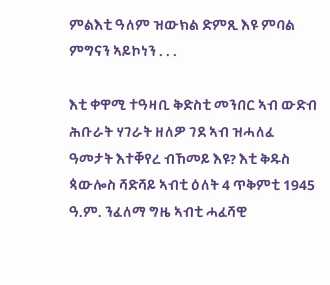ምልእቲ ዓለም ዝውክል ድምጺ እዩ ምባል ምግናን ኣይኮነን . . .

እቲ ቀዋሚ ተዓዛቢ ቅድስቲ መንበር ኣብ ውድብ ሕቡራት ሃገራት ዘለዎ ገደ ኣብ ዝሓለፈ ዓመታት እተቐየረ ብኸመይ እዩ? እቲ ቅዱስ ጳውሎስ ሻድሻይ ኣብቲ ዕለት 4 ጥቅምቲ 1945 ዓ.ም. ንፈለማ ግዜ ኣብቲ ሓፈሻዊ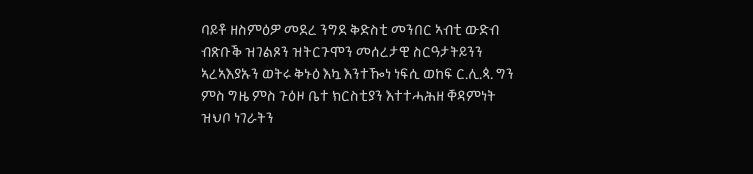ባይቶ ዘስምዕዎ መደረ ንግደ ቅድስቲ መንበር ኣብቲ ውድብ ብጽቡቕ ዝገልጾን ዝትርጉሞን መሰረታዊ ስርዓታትይንን ኣረኣእያኡን ወትሩ ቅኑዕ እኳ እንተዀነ ነፍሲ ወከፍ ር.ሊ.ጳ. ግን ምስ ግዜ ምስ ጉዕዞ ቤተ ክርስቲያን እተተሓሕዘ ቐዳምነት ዝህቦ ነገራትን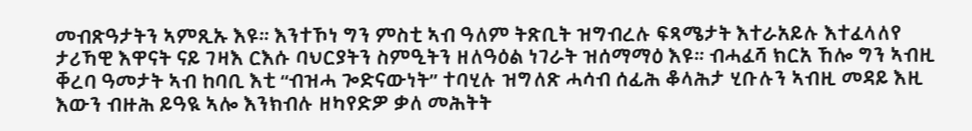መብጽዓታትን ኣምጺኡ እዩ። እንተኾነ ግን ምስቲ ኣብ ዓለም ትጽቢት ዝግብረሉ ፍጻሜታት እተራአይሉ እተፈላለየ ታሪኻዊ እዋናት ናይ ገዛእ ርእሱ ባህርያትን ስምዒትን ዘለዓዕል ነገራት ዝሰማማዕ እዩ። ብሓፈሻ ክርአ ኸሎ ግን ኣብዚ ቐረባ ዓመታት ኣብ ከባቢ እቲ “ብዝሓ ጐድናውነት” ተባሂሉ ዝግለጽ ሓሳብ ሰፊሕ ቆላሕታ ሂቡሉን ኣብዚ መዳይ እዚ እውን ብዙሕ ይዓዪ ኣሎ እንክብሉ ዘካየድዎ ቃለ መሕትት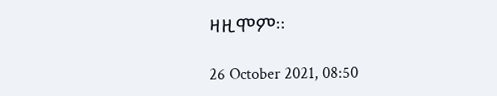ዛዚሞም።

26 October 2021, 08:50